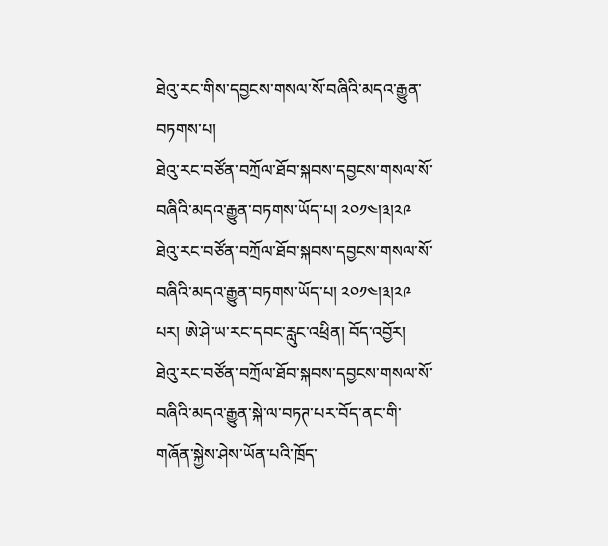ཐེའུ་རང་གིས་དབྱངས་གསལ་སོ་བཞིའི་མདའ་རྒྱུན་བཏགས་པ།
ཐེའུ་རང་བཙོན་བཀྲོལ་ཐོབ་སྐབས་དབྱངས་གསལ་སོ་བཞིའི་མདའ་རྒྱུན་བཏགས་ཡོད་པ། ༢༠༡༤།༣།༢༩ ཐེའུ་རང་བཙོན་བཀྲོལ་ཐོབ་སྐབས་དབྱངས་གསལ་སོ་བཞིའི་མདའ་རྒྱུན་བཏགས་ཡོད་པ། ༢༠༡༤།༣།༢༩
པར། ཨེ་ཤེ་ཡ་རང་དབང་རླུང་འཕྲིན། བོད་འབྱོར།
ཐེའུ་རང་བཙོན་བཀྲོལ་ཐོབ་སྐབས་དབྱངས་གསལ་སོ་བཞིའི་མདའ་རྒྱུན་སྐེ་ལ་བཏཊ་པར་བོད་ནང་གི་གཞོན་སྐྱེས་ཤེས་ཡོན་པའི་ཁྲོད་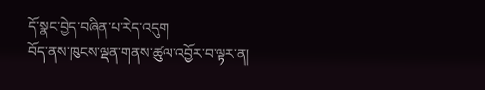དོ་སྣང་བྱེད་བཞིན་པ་རེད་འདུག
བོད་ནས་ཁུངས་ལྡན་གནས་ཚུལ་འབྱོར་བ་ལྟར་ན།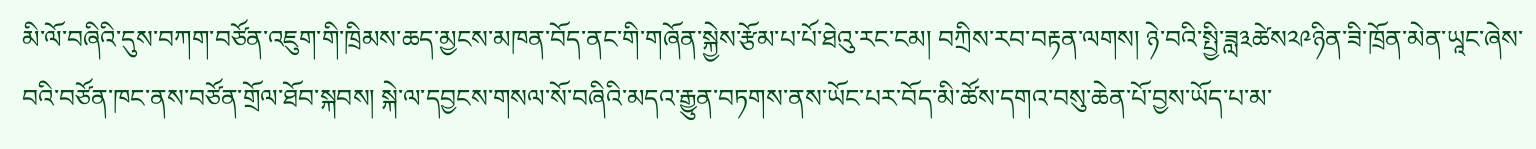མི་ལོ་བཞིའི་དུས་བཀག་བཙོན་འཇུག་གི་ཁྲིམས་ཆད་མྱངས་མཁན་བོད་ནང་གི་གཞོན་སྐྱེས་རྩོམ་པ་པོ་ཐེའུ་རང་ངམ། བཀྲིས་རབ་བརྟན་ལགས། ཉེ་བའི་སྤྱི་ཟླ༣ཚེས༢༩ཉིན་ཟི་ཁྲོན་མེན་ཡཱང་ཞེས་བའི་བཙོན་ཁང་ནས་བཙོན་གྲོལ་ཐོབ་སྐབས། སྐེ་ལ་དབྱངས་གསལ་སོ་བཞིའི་མདའ་རྒྱུན་བཏགས་ནས་ཡོང་པར་བོད་མི་ཚོས་དགའ་བསུ་ཆེན་པོ་བྱས་ཡོད་པ་མ་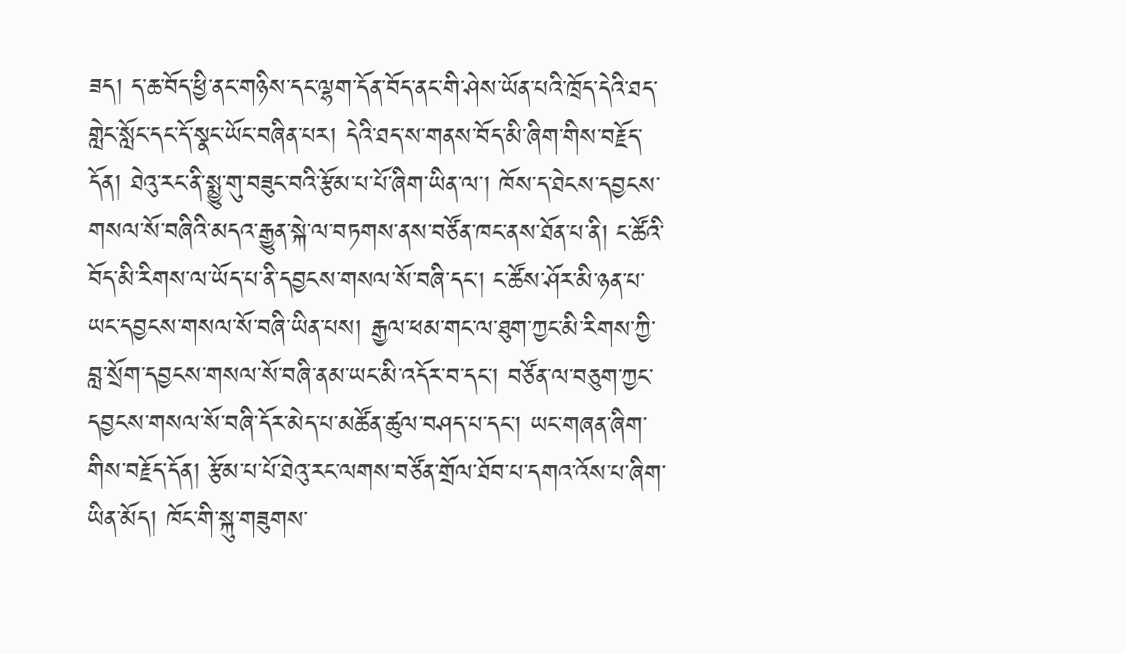ཟད། ད་ཆ་བོད་ཕྱི་ནང་གཉིས་དང་ལྷག་དོན་བོད་ནང་གི་ཤེས་ཡོན་པའི་ཁྲོད་དེའི་ཐད་གླེང་སློང་དང་དོ་སྣང་ཡོང་བཞིན་པར། དེའི་ཐད་ས་གནས་བོད་མི་ཞིག་གིས་བརྗོད་དོན། ཐེའུ་རང་ནི་སྨྱུ་གུ་བཟུང་བའི་རྩོམ་པ་པོ་ཞིག་ཡིན་ལ་། ཁོས་ད་ཐེངས་དབྱངས་གསལ་སོ་བཞིའི་མདའ་རྒྱུན་སྐེ་ལ་བཏགས་ནས་བཙོན་ཁང་ནས་ཐོན་པ་ནི། ང་ཚོའི་བོད་མི་རིགས་ལ་ཡོད་པ་ནི་དབྱངས་གསལ་སོ་བཞི་དང་། ང་ཚོས་ཤོར་མི་ཉན་པ་ཡང་དབྱངས་གསལ་སོ་བཞི་ཡིན་པས། རྒྱལ་ཕམ་གང་ལ་ཐུག་ཀྱང་མི་རིགས་ཀྱི་བླ་སྲོག་དབྱངས་གསལ་སོ་བཞི་ནམ་ཡང་མི་འདོར་བ་དང་། བཙོན་ལ་བཅུག་ཀྱང་དབྱངས་གསལ་སོ་བཞི་དོར་མེད་པ་མཚོན་ཚུལ་བཤད་པ་དང་། ཡང་གཞན་ཞིག་གིས་བརྗོད་དོན། རྩོམ་པ་པོ་ཐེའུ་རང་ལགས་བཙོན་གྲོལ་ཐོབ་པ་དགའ་འོས་པ་ཞིག་ཡིན་མོད། ཁོང་གི་སྐུ་གཟུགས་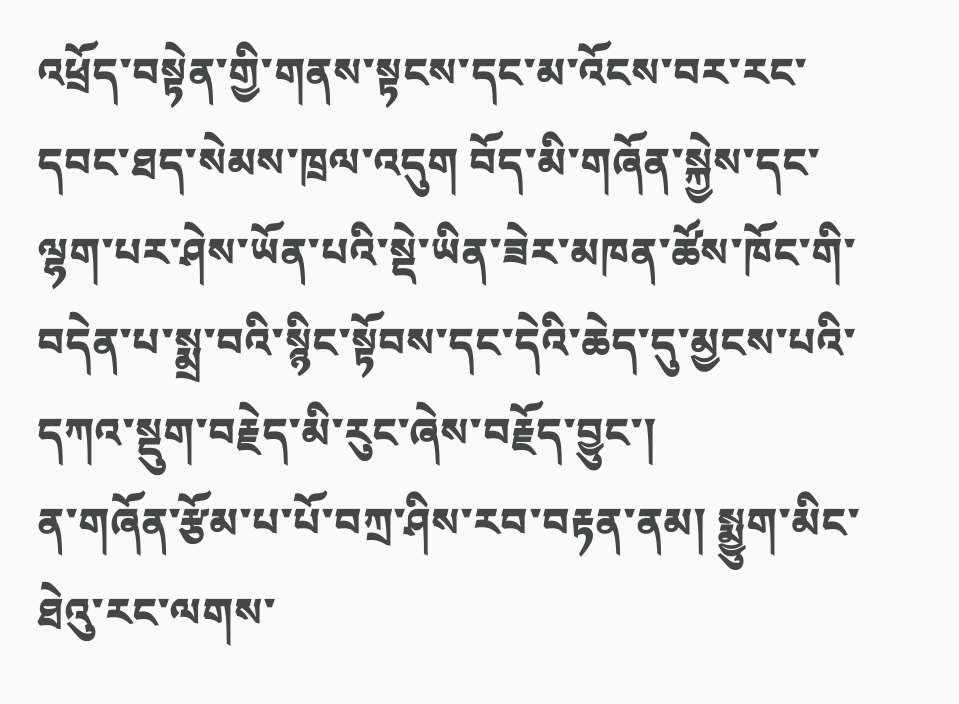འཕྲོད་བསྟེན་གྱི་གནས་སྟངས་དང་མ་འོངས་བར་རང་དབང་ཐད་སེམས་ཁྲལ་འདུག བོད་མི་གཞོན་སྐྱེས་དང་ལྷག་པར་ཤེས་ཡོན་པའི་སྡེ་ཡིན་ཟེར་མཁན་ཚོས་ཁོང་གི་བདེན་པ་སྨྲ་བའི་སྙིང་སྟོབས་དང་དེའི་ཆེད་དུ་མྱངས་པའི་དཀའ་སྡུག་བརྗེད་མི་རུང་ཞེས་བརྗོད་བྱུང་།
ན་གཞོན་རྩོམ་པ་པོ་བཀྲ་ཤིས་རབ་བརྟན་ནམ། སྨྱུག་མིང་ཐེའུ་རང་ལགས་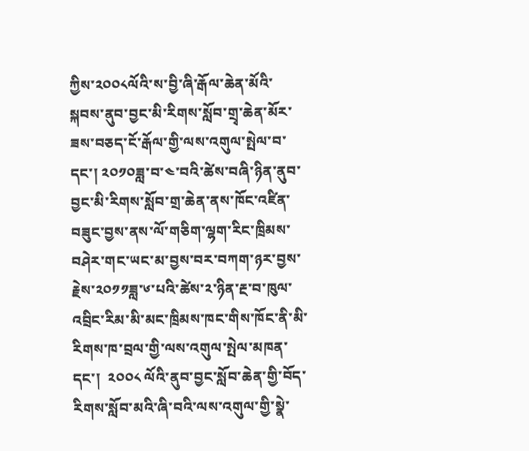ཀྱིས་༢༠༠༨ལོའི་ས་བྱི་ཞི་རྒོལ་ཆེན་མོའི་སྐབས་ནུབ་བྱང་མི་རིགས་སློབ་གྲྭ་ཆེན་མོར་ཟས་བཅད་ངོ་རྒོལ་གྱི་ལས་འགུལ་སྤེལ་བ་དང་། ༢༠༡༠ཟླ་བ་༤་བའི་ཚེས་བཞི་ཉིན་ནུབ་བྱང་མི་རིགས་སློབ་གྲ་ཆེན་ནས་ཁོང་འཛིན་བཟུང་བྱས་ནས་ལོ་གཅིག་ལྷག་རིང་ཁྲིམས་བཤེར་གང་ཡང་མ་བྱས་བར་བཀག་ཉར་བྱས་རྗེས་༢༠༡༡ཟླ་༦་པའི་ཚེས་༢་ཉིན་རྔ་བ་ཁུལ་འབྲིང་རིམ་མི་མང་ཁྲིམས་ཁང་གིས་ཁོང་ནི་མི་རིགས་ཁ་བྲལ་གྱི་ལས་འགུལ་སྤེལ་མཁན་དང་།  ༢༠༠༨ ལོའི་ནུབ་བྱང་སློབ་ཆེན་གྱི་བོད་རིགས་སློབ་མའི་ཞི་བའི་ལས་འགུལ་གྱི་སྣེ་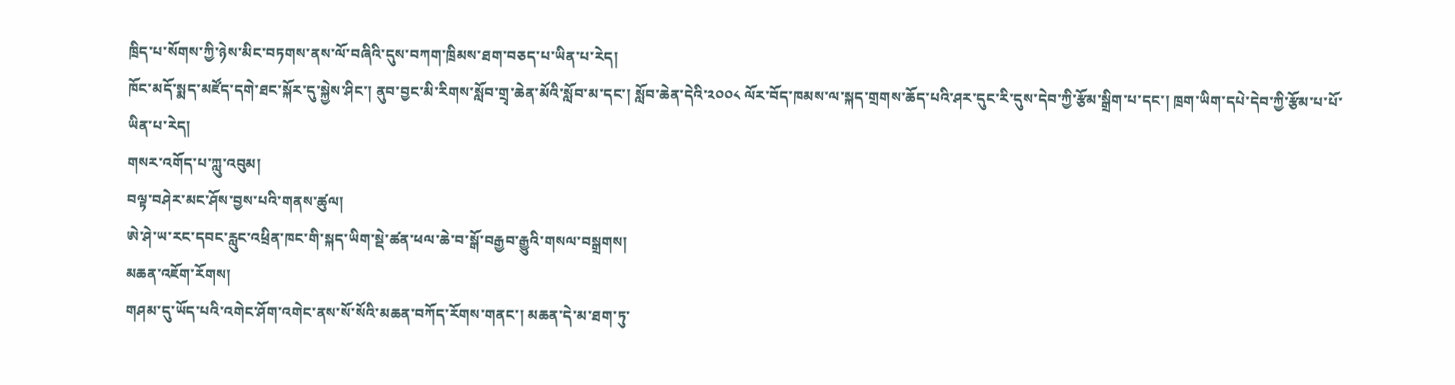ཁྲིད་པ་སོགས་ཀྱི་ཉེས་མིང་བཏགས་ནས་ལོ་བཞིའི་དུས་བཀག་ཁྲིམས་ཐག་བཅད་པ་ཡིན་པ་རེད།
ཁོང་མདོ་སྨད་མཛོད་དགེ་ཐང་སྐོར་དུ་སྐྱེས་ཤིང་། ནུབ་བྱང་མི་རིགས་སློབ་གྲྭ་ཆེན་མོའི་སློབ་མ་དང་། སློབ་ཆེན་དེའི་༢༠༠༨ ལོར་བོད་ཁམས་ལ་སྐད་གྲགས་ཆོད་པའི་ཤར་དུང་རི་དུས་དེབ་ཀྱི་རྩོམ་སྒྲིག་པ་དང་། ཁྲག་ཡིག་དཔེ་དེབ་ཀྱི་རྩོམ་པ་པོ་ཡིན་པ་རེད།
གསར་འགོད་པ་ཀླུ་འབུམ།
བལྟ་བཤེར་མང་ཤོས་བྱས་པའི་གནས་ཚུལ།
ཨེ་ཤེ་ཡ་རང་དབང་རླུང་འཕྲིན་ཁང་གི་སྐད་ཡིག་སྡེ་ཚན་ཕལ་ཆེ་བ་སྒོ་བརྒྱབ་རྒྱུའི་གསལ་བསྒྲགས།
མཆན་འཇོག་རོགས།
གཤམ་དུ་ཡོད་པའི་འགེང་ཤོག་འགེང་ནས་སོ་སོའི་མཆན་བཀོད་རོགས་གནང་། མཆན་དེ་མ་ཐག་ཏུ་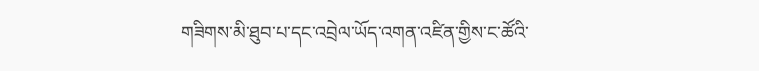གཟིགས་མི་ཐུབ་པ་དང་འབྲེལ་ཡོད་འགན་འཛིན་གྱིས་ང་ཚོའི་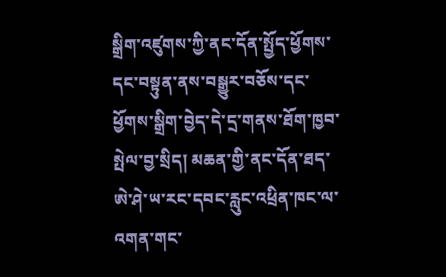སྒྲིག་འཛུགས་ཀྱི་ནང་དོན་སྤྱོད་ཕྱོགས་དང་བསྟུན་ནས་བསྒྱུར་བཅོས་དང་ཕྱོགས་སྒྲིག་བྱེད་དེ་དྲ་གནས་ཐོག་ཁྱབ་སྤེལ་བྱ་སྲིད། མཆན་གྱི་ནང་དོན་ཐད་ཨེ་ཤེ་ཡ་རང་དབང་རླུང་འཕྲིན་ཁང་ལ་འགན་གང་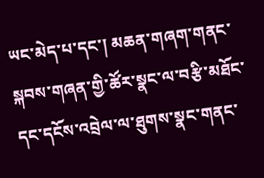ཡང་མེད་པ་དང་། མཆན་གཞག་གནང་སྐབས་གཞན་གྱི་ཚོར་སྣང་ལ་བརྩི་མཐོང་དང་དངོས་འབྲེལ་ལ་ཐུགས་སྣང་གནང་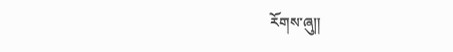རོགས་ཞུ༎